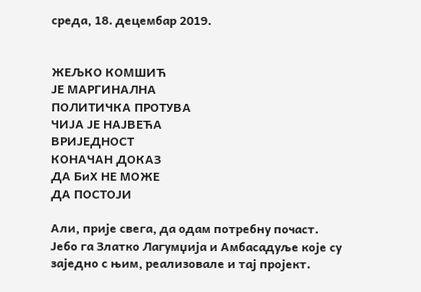среда, 18. децембар 2019.


ЖЕЉКО КОМШИЋ
ЈЕ МАРГИНАЛНА
ПОЛИТИЧКА ПРОТУВА
ЧИЈА ЈЕ НАЈВЕЋА
ВРИЈЕДНОСТ
КОНАЧАН ДОКАЗ
ДА БиХ НЕ МОЖЕ
ДА ПОСТОЈИ

Али, прије свега, да одам потребну почаст.
Јебо га Златко Лагумџија и Амбасадуље које су заједно с њим, реализовале и тај пројект.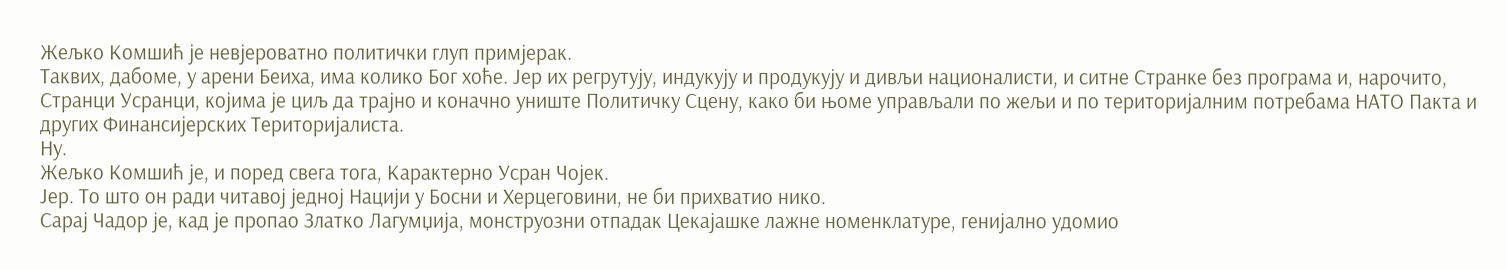Жељко Комшић је невјероватно политички глуп примјерак.
Таквих, дабоме, у арени Беиха, има колико Бог хоће. Јер их регрутују, индукују и продукују и дивљи националисти, и ситне Странке без програма и, нарочито, Странци Усранци, којима је циљ да трајно и коначно униште Политичку Сцену, како би њоме управљали по жељи и по територијалним потребама НАТО Пакта и других Финансијерских Територијалиста.
Ну.
Жељко Комшић је, и поред свега тога, Карактерно Усран Чојек.
Јер. То што он ради читавој једној Нацији у Босни и Херцеговини, не би прихватио нико.
Сарај Чадор је, кад је пропао Златко Лагумџија, монструозни отпадак Цекајашке лажне номенклатуре, генијално удомио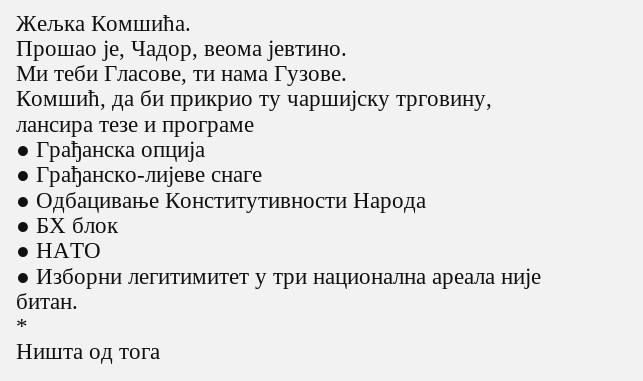Жељка Комшића.
Прошао је, Чадор, веома јевтино.
Ми теби Гласове, ти нама Гузове.
Комшић, да би прикрио ту чаршијску трговину, лансира тезе и програме
● Грађанска опција
● Грађанско-лијеве снаге
● Одбацивање Конститутивности Народа
● БХ блок
● НАТО
● Изборни легитимитет у три национална ареала није битан.
*
Ништа од тога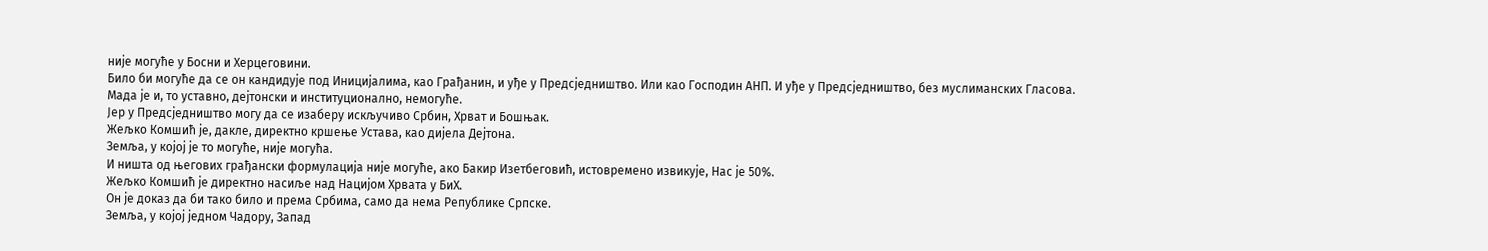није могуће у Босни и Херцеговини.
Било би могуће да се он кандидује под Иницијалима, као Грађанин, и уђе у Предсједништво. Или као Господин АНП. И уђе у Предсједништво, без муслиманских Гласова.
Мада је и, то уставно, дејтонски и институционално, немогуће.
Јер у Предсједништво могу да се изаберу искључиво Србин, Хрват и Бошњак.
Жељко Комшић је, дакле, директно кршење Устава, као дијела Дејтона.
Земља, у којој је то могуће, није могућа.
И ништа од његових грађански формулација није могуће, ако Бакир Изетбеговић, истовремено извикује, Нас је 50%.
Жељко Комшић је директно насиље над Нацијом Хрвата у БиХ.
Он је доказ да би тако било и према Србима, само да нема Републике Српске.
Земља, у којој једном Чадору, Запад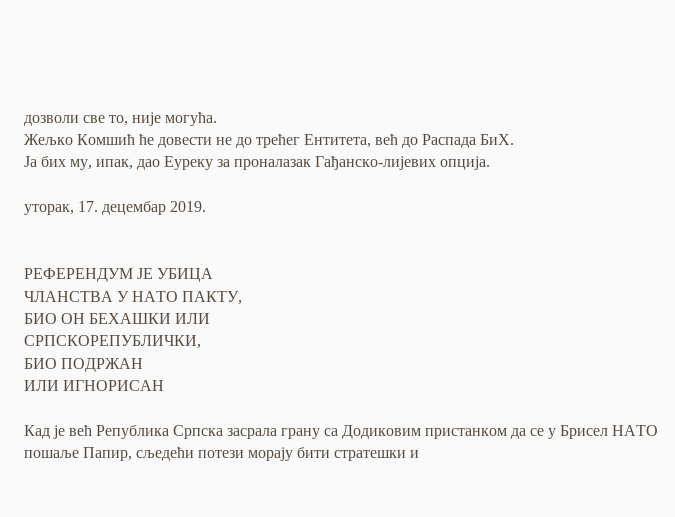дозволи све то, није могућа.
Жељко Комшић ће довести не до трећег Ентитета, већ до Распада БиХ.
Ја бих му, ипак, дао Еуреку за проналазак Гађанско-лијевих опција.

уторак, 17. децембар 2019.


РЕФЕРЕНДУМ ЈЕ УБИЦА
ЧЛАНСТВА У НАТО ПАКТУ,
БИО ОН БЕХАШКИ ИЛИ
СРПСКОРЕПУБЛИЧКИ,
БИО ПОДРЖАН
ИЛИ ИГНОРИСАН

Кад је већ Република Српска засрала грану са Додиковим пристанком да се у Брисел НАТО пошаље Папир, сљедећи потези морају бити стратешки и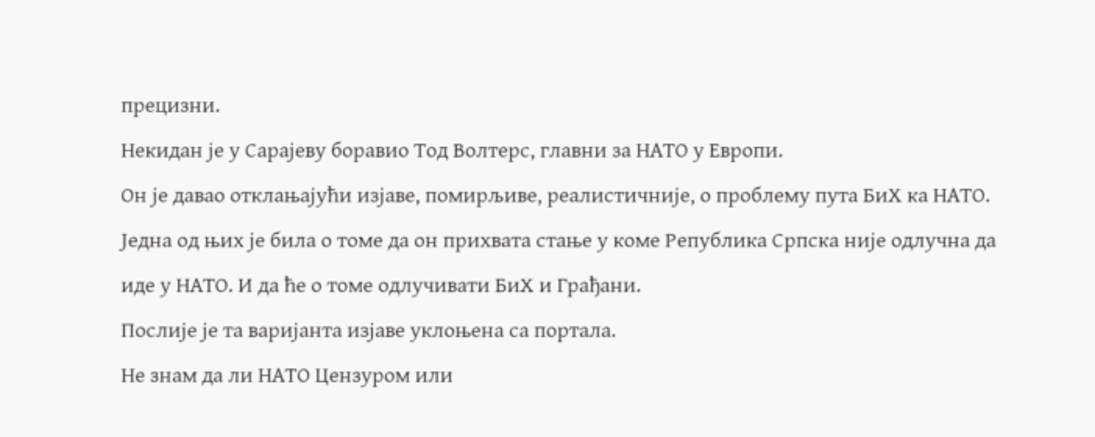прецизни.
Некидан је у Сарајеву боравио Тод Волтерс, главни за НАТО у Европи.
Он је давао отклањајући изјаве, помирљиве, реалистичније, о проблему пута БиХ ка НАТО.
Једна од њих је била о томе да он прихвата стање у коме Република Српска није одлучна да иде у НАТО. И да ће о томе одлучивати БиХ и Грађани.
Послије је та варијанта изјаве уклоњена са портала.
Не знам да ли НАТО Цензуром или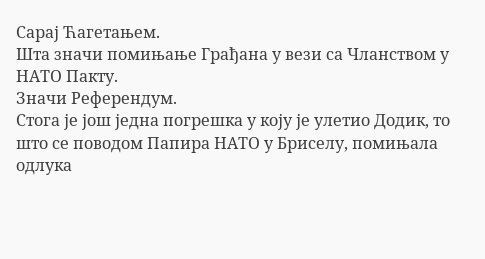Сарај Ћагетањем.
Шта значи помињање Грађана у вези са Чланством у НАТО Пакту.
Значи Референдум.
Стога је још једна погрешка у коју је улетио Додик, то што се поводом Папира НАТО у Бриселу, помињала одлука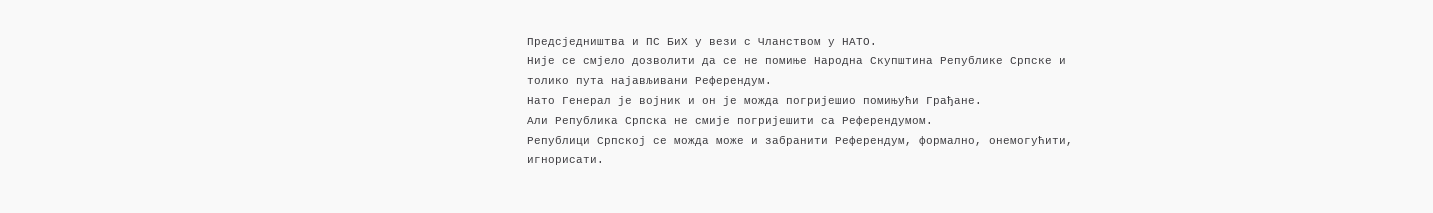Предсједништва и ПС БиХ у вези с Чланством у НАТО.
Није се смјело дозволити да се не помиње Народна Скупштина Републике Српске и толико пута најављивани Референдум.
Нато Генерал је војник и он је можда погријешио помињући Грађане.
Али Република Српска не смије погријешити са Референдумом.
Републици Српској се можда може и забранити Референдум, формално, онемогућити, игнорисати.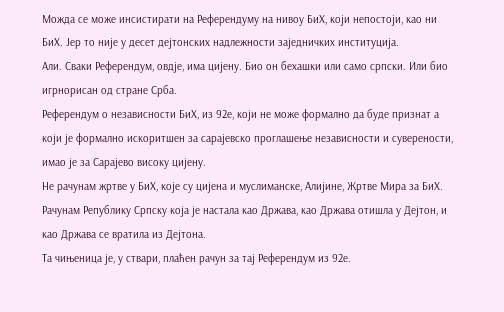Можда се може инсистирати на Референдуму на нивоу БиХ, који непостоји, као ни БиХ. Јер то није у десет дејтонских надлежности заједничких институција.
Али. Сваки Референдум, овдје, има цијену. Био он бехашки или само српски. Или био игрнорисан од стране Срба.
Референдум о независности БиХ, из 92е, који не може формално да буде признат а који је формално искоритшен за сарајевско проглашење независности и суверености, имао је за Сарајево високу цијену.
Не рачунам жртве у БиХ, које су цијена и муслиманске, Алијине, Жртве Мира за БиХ.
Рачунам Републику Српску која је настала као Држава, као Држава отишла у Дејтон, и као Држава се вратила из Дејтона.
Та чињеница је, у ствари, плаћен рачун за тај Референдум из 92е.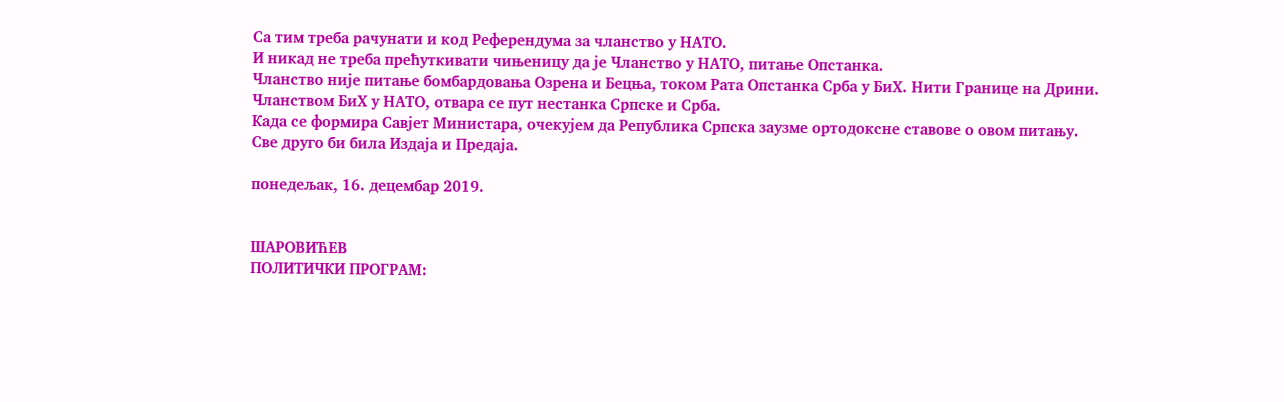Са тим треба рачунати и код Референдума за чланство у НАТО.
И никад не треба прећуткивати чињеницу да је Чланство у НАТО, питање Опстанка.
Чланство није питање бомбардовања Озрена и Бецња, током Рата Опстанка Срба у БиХ. Нити Границе на Дрини.
Чланством БиХ у НАТО, отвара се пут нестанка Српске и Срба.
Када се формира Савјет Министара, очекујем да Република Српска заузме ортодоксне ставове о овом питању.
Све друго би била Издаја и Предаја.

понедељак, 16. децембар 2019.


ШАРОВИЋЕВ
ПОЛИТИЧКИ ПРОГРАМ: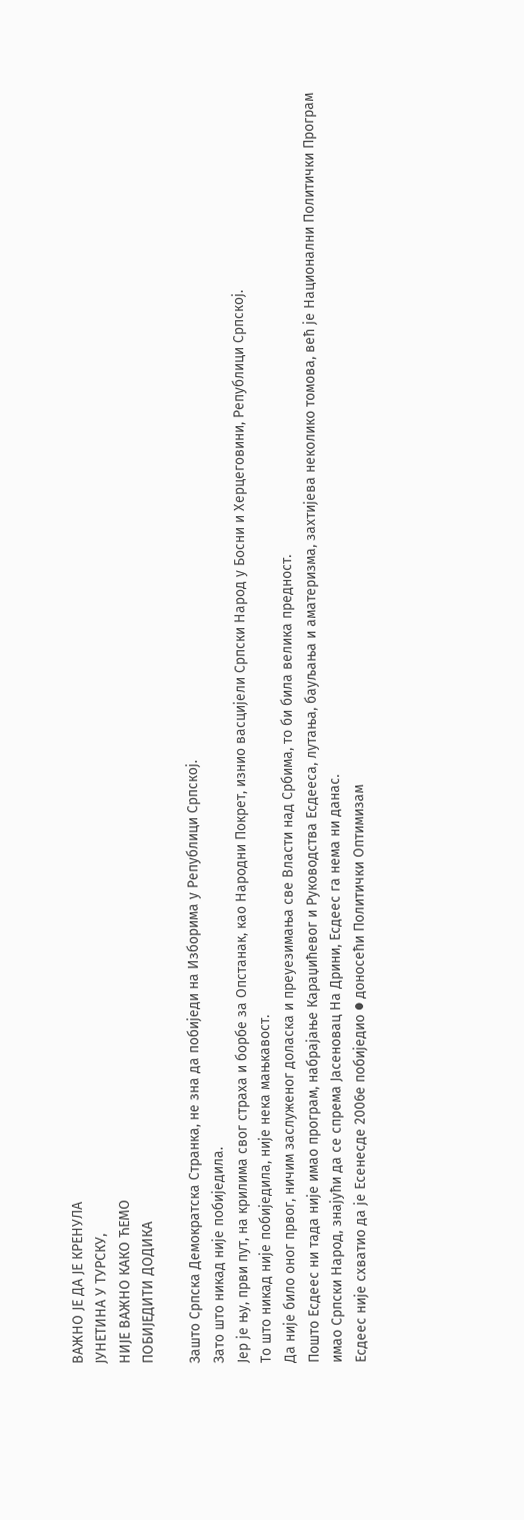ВАЖНО ЈЕ ДА ЈЕ КРЕНУЛА
ЈУНЕТИНА У ТУРСКУ,
НИЈЕ ВАЖНО КАКО ЋЕМО
ПОБИЈЕДИТИ ДОДИКА

Зашто Српска Демократска Странка, не зна да побиједи на Изборима у Републици Српској.
Зато што никад није побиједила.
Јер је њу, први пут, на крилима свог страха и борбе за Опстанак, као Народни Покрет, изнио васцијели Српски Народ у Босни и Херцеговини, Републици Српској.
То што никад није побиједила, није нека мањкавост.
Да није било оног првог, ничим заслуженог доласка и преуезимања све Власти над Србима, то би била велика предност.
Пошто Есдеес ни тада није имао програм, набрајање Караџићевог и Руководства Есдееса, лутања, бауљања и аматеризма, захтијева неколико томова, већ је Национални Политички Програм имао Српски Народ, знајући да се спрема Јасеновац На Дрини, Есдеес га нема ни данас.
Есдеес није схватио да је Есенесде 2006е побиједио ● доносећи Политички Оптимизам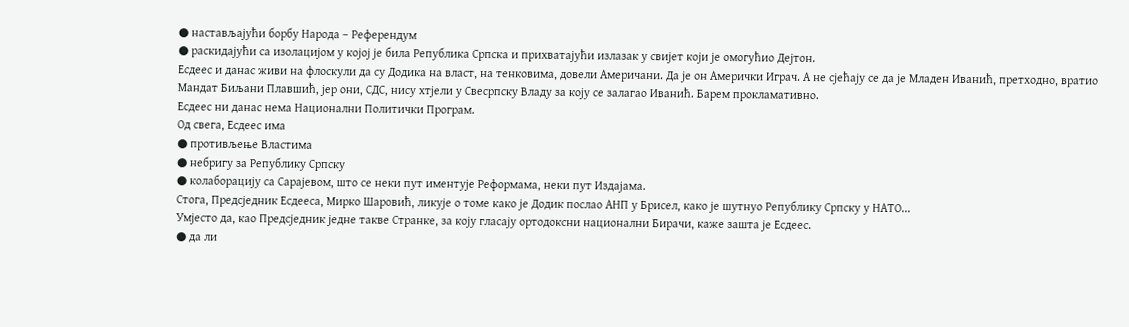● настављајући борбу Народа – Референдум
● раскидајући са изолацијом у којој је била Република Српска и прихватајући излазак у свијет који је омогућио Дејтон.
Есдеес и данас живи на флоскули да су Додика на власт, на тенковима, довели Америчани. Да је он Амерички Играч. А не сјећају се да је Младен Иванић, претходно, вратио Мандат Биљани Плавшић, јер они, СДС, нису хтјели у Свесрпску Владу за коју се залагао Иванић. Барем прокламативно.
Есдеес ни данас нема Национални Политички Програм.
Од свега, Есдеес има
● противљење Властима
● небригу за Републику Српску
● колаборацију са Сарајевом, што се неки пут иментује Реформама, неки пут Издајама.
Стога, Предсједник Есдееса, Мирко Шаровић, ликује о томе како је Додик послао АНП у Брисел, како је шутнуо Републику Српску у НАТО...
Умјесто да, као Предсједник једне такве Странке, за коју гласају ортодоксни национални Бирачи, каже зашта је Есдеес.
● да ли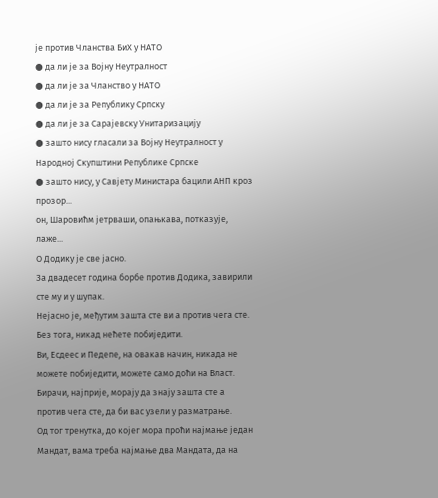је против Чланства БиХ у НАТО
● да ли је за Војну Неутралност
● да ли је за Чланство у НАТО
● да ли је за Републику Српску
● да ли је за Сарајевску Унитаризацију
● зашто нису гласали за Војну Неутралност у Народној Скупштини Републике Српске
● зашто нису, у Савјету Министара бацили АНП кроз прозор...
он, Шаровићм јетрваши, опањкава, потказује, лаже...
О Додику је све јасно.
За двадесет година борбе против Додика, завирили сте му и у шупак.
Нејасно је, међутим зашта сте ви а против чега сте.
Без тога, никад нећете побиједити.
Ви, Есдеес и Педепе, на овакав начин, никада не можете побиједити, можете само доћи на Власт.
Бирачи, најприје, морају да знају зашта сте а против чега сте, да би вас узели у разматрање.
Од тог тренутка, до којег мора проћи најмање један Мандат, вама треба најмање два Мандата, да на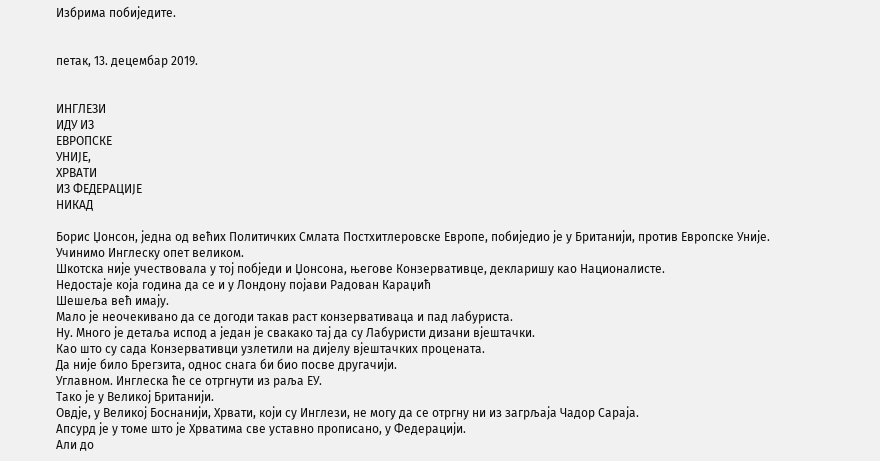Избрима побиједите.


петак, 13. децембар 2019.


ИНГЛЕЗИ
ИДУ ИЗ
ЕВРОПСКЕ
УНИЈЕ,
ХРВАТИ
ИЗ ФЕДЕРАЦИЈЕ
НИКАД

Борис Џонсон, једна од већих Политичких Смлата Постхитлеровске Европе, побиједио је у Британији, против Европске Уније.
Учинимо Инглеску опет великом.
Шкотска није учествовала у тој побједи и Џонсона, његове Конзервативце, декларишу као Националисте.
Недостаје која година да се и у Лондону појави Радован Караџић
Шешеља већ имају.
Мало је неочекивано да се догоди такав раст конзервативаца и пад лабуриста.
Ну. Много је детаља испод а један је свакако тај да су Лабуристи дизани вјештачки.
Као што су сада Конзервативци узлетили на дијелу вјештачких процената.
Да није било Брегзита, однос снага би био посве другачији.
Углавном. Инглеска ће се отргнути из раља ЕУ.
Тако је у Великој Британији.
Овдје, у Великој Боснанији, Хрвати, који су Инглези, не могу да се отргну ни из загрљаја Чадор Сараја.
Апсурд је у томе што је Хрватима све уставно прописано, у Федерацији.
Али до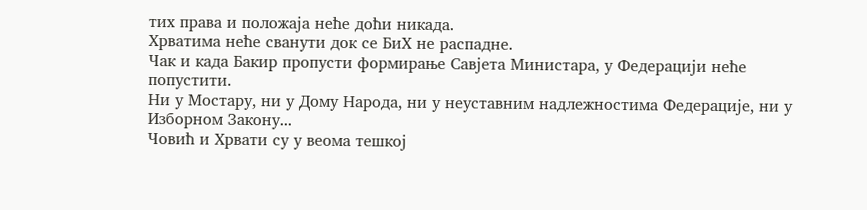тих права и положаја неће доћи никада.
Хрватима неће сванути док се БиХ не распадне.
Чак и када Бакир пропусти формирање Савјета Министара, у Федерацији неће попустити.
Ни у Мостару, ни у Дому Народа, ни у неуставним надлежностима Федерације, ни у Изборном Закону...
Човић и Хрвати су у веома тешкој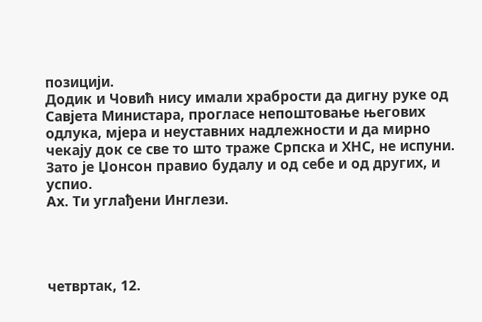позицији.
Додик и Човић нису имали храбрости да дигну руке од Савјета Министара, прогласе непоштовање његових одлука, мјера и неуставних надлежности и да мирно чекају док се све то што траже Српска и ХНС, не испуни.
Зато је Џонсон правио будалу и од себе и од других, и успио.
Ах. Ти углађени Инглези.




четвртак, 12.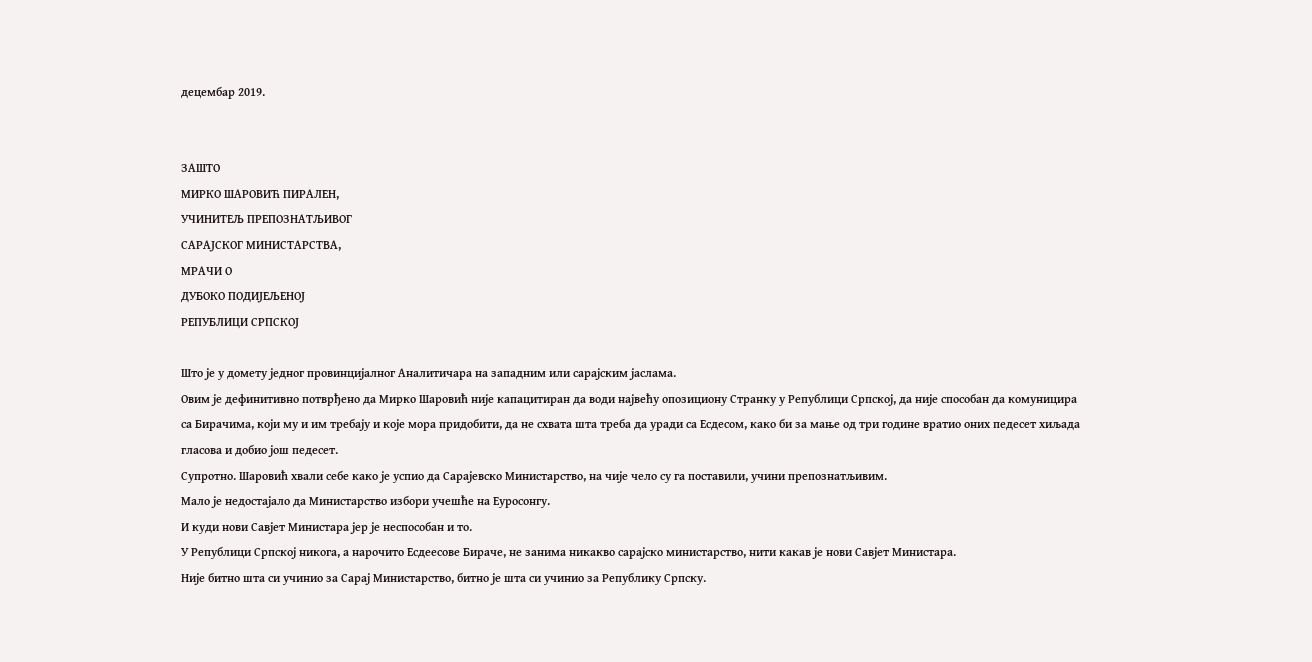децембар 2019.


ЗАШТО
МИРКО ШАРОВИЋ ПИРАЛЕН,
УЧИНИТЕЉ ПРЕПОЗНАТЉИВОГ
САРАЈСКОГ МИНИСТАРСТВА,
МРАЧИ О
ДУБОКО ПОДИЈЕЉЕНОЈ
РЕПУБЛИЦИ СРПСКОЈ

Што је у домету једног провинцијалног Аналитичара на западним или сарајским јаслама.
Овим је дефинитивно потврђено да Мирко Шаровић није капацитиран да води највећу опозициону Странку у Републици Српској, да није способан да комуницира са Бирачима, који му и им требају и које мора придобити, да не схвата шта треба да уради са Есдесом, како би за мање од три године вратио оних педесет хиљада гласова и добио још педесет.
Супротно. Шаровић хвали себе како је успио да Сарајевско Министарство, на чије чело су га поставили, учини препознатљивим.
Мало је недостајало да Министарство избори учешће на Еуросонгу.
И куди нови Савјет Министара јер је неспособан и то.
У Републици Српској никога, а нарочито Есдеесове Бираче, не занима никакво сарајско министарство, нити какав је нови Савјет Министара.
Није битно шта си учинио за Сарај Министарство, битно је шта си учинио за Републику Српску.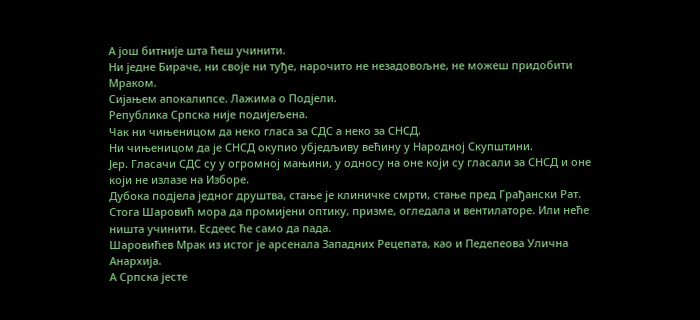А још битније шта ћеш учинити.
Ни једне Бираче, ни своје ни туђе, нарочито не незадовољне, не можеш придобити Мраком.
Сијањем апокалипсе. Лажима о Подјели.
Република Српска није подијељена.
Чак ни чињеницом да неко гласа за СДС а неко за СНСД.
Ни чињеницом да је СНСД окупио убједљиву већину у Народној Скупштини.
Јер. Гласачи СДС су у огромној мањини, у односу на оне који су гласали за СНСД и оне који не излазе на Изборе.
Дубока подјела једног друштва, стање је клиничке смрти, стање пред Грађански Рат.
Стога Шаровић мора да промијени оптику, призме, огледала и вентилаторе. Или неће ништа учинити. Есдеес ће само да пада.
Шаровићев Мрак из истог је арсенала Западних Рецепата, као и Педепеова Улична Анархија.
А Српска јесте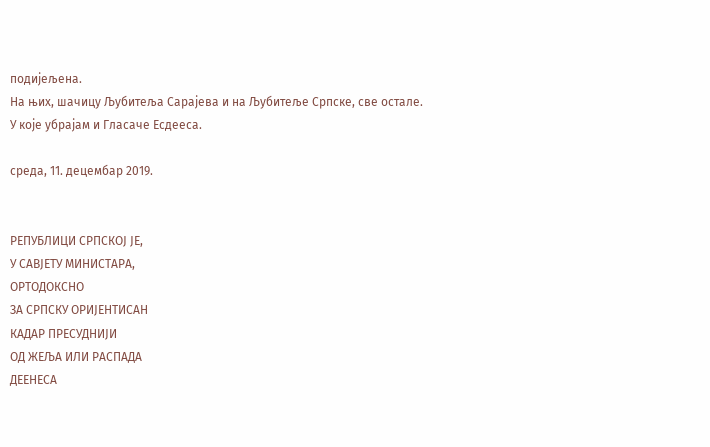подијељена.
На њих, шачицу Љубитеља Сарајева и на Љубитеље Српске, све остале.
У које убрајам и Гласаче Есдееса.

среда, 11. децембар 2019.


РЕПУБЛИЦИ СРПСКОЈ ЈЕ,
У САВЈЕТУ МИНИСТАРА,
ОРТОДОКСНО
ЗА СРПСКУ ОРИЈЕНТИСАН
КАДАР ПРЕСУДНИЈИ
ОД ЖЕЉА ИЛИ РАСПАДА
ДЕЕНЕСА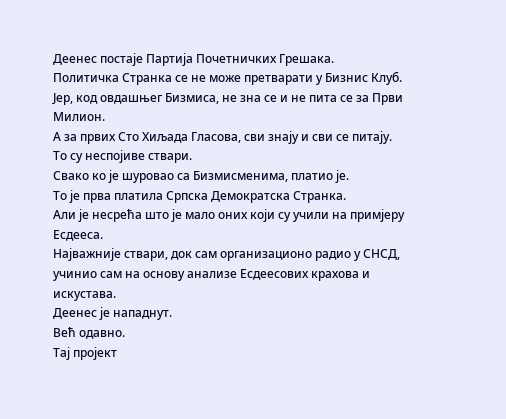Деенес постаје Партија Почетничких Грешака.
Политичка Странка се не може претварати у Бизнис Клуб.
Јер, код овдашњег Бизмиса, не зна се и не пита се за Први Милион.
А за првих Сто Хиљада Гласова, сви знају и сви се питају.
То су неспојиве ствари.
Свако ко је шуровао са Бизмисменима, платио је.
То је прва платила Српска Демократска Странка.
Али је несрећа што је мало оних који су учили на примјеру Есдееса.
Најважније ствари, док сам организационо радио у СНСД, учинио сам на основу анализе Есдеесових крахова и искустава.
Деенес је нападнут.
Већ одавно.
Тај пројект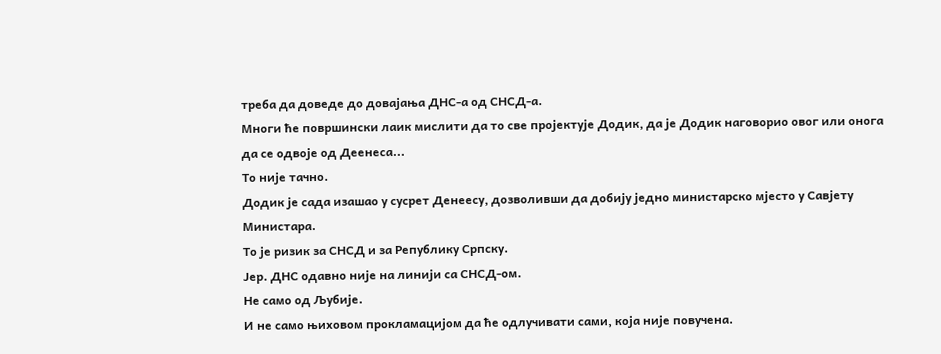треба да доведе до довајања ДНС-а од СНСД-а.
Многи ће површински лаик мислити да то све пројектује Додик, да је Додик наговорио овог или онога да се одвоје од Деенеса...
То није тачно.
Додик је сада изашао у сусрет Денеесу, дозволивши да добију једно министарско мјесто у Савјету Министара.
То је ризик за СНСД и за Републику Српску.
Јер. ДНС одавно није на линији са СНСД-ом.
Не само од Љубије.
И не само њиховом прокламацијом да ће одлучивати сами, која није повучена.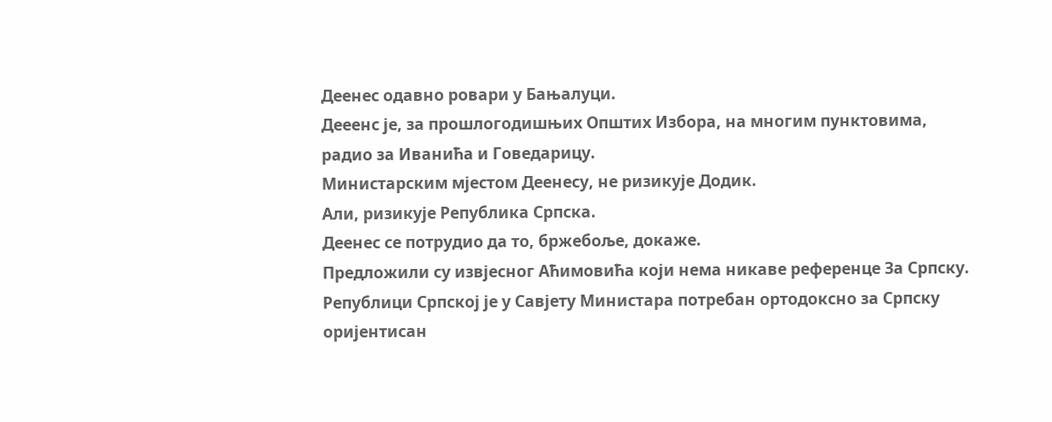Деенес одавно ровари у Бањалуци.
Дееенс је, за прошлогодишњих Општих Избора, на многим пунктовима, радио за Иванића и Говедарицу.
Министарским мјестом Деенесу, не ризикује Додик.
Али, ризикује Република Српска.
Деенес се потрудио да то, бржебоље, докаже.
Предложили су извјесног Аћимовића који нема никаве референце За Српску.
Републици Српској је у Савјету Министара потребан ортодоксно за Српску оријентисан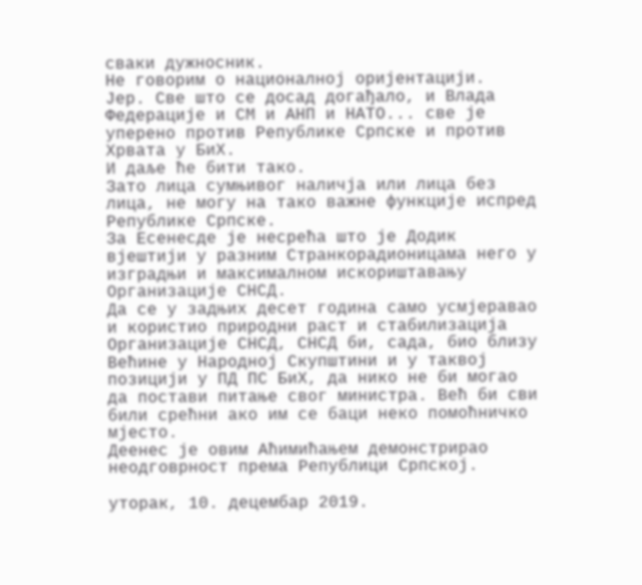сваки дужносник.
Не говорим о националној оријентацији.
Јер. Све што се досад догађало, и Влада Федерације и СМ и АНП и НАТО... све је уперено против Републике Српске и против Хрвата у БиХ.
И даље ће бити тако.
Зато лица сумњивог наличја или лица без лица, не могу на тако важне функције испред Републике Српске.
За Есенесде је несрећа што је Додик вјештији у разним Странкорадионицама него у изградњи и максималном искориштавању Организације СНСД.
Да се у задњих десет година само усмјеравао и користио природни раст и стабилизација Организације СНСД, СНСД би, сада, био близу Већине у Народној Скупштини и у таквој позицији у ПД ПС БиХ, да нико не би могао да постави питање свог министра. Већ би сви били срећни ако им се баци неко помоћничко мјесто.
Деенес је овим Аћимићањем демонстрирао неодговрност према Републици Српској.

уторак, 10. децембар 2019.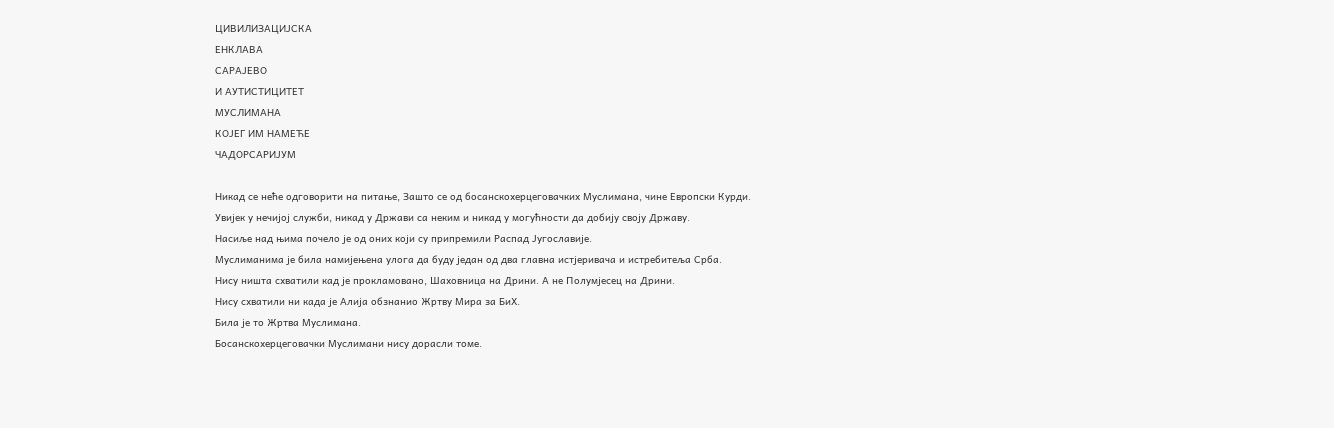ЦИВИЛИЗАЦИЈСКА
ЕНКЛАВА
САРАЈЕВО
И АУТИСТИЦИТЕТ
МУСЛИМАНА
КОЈЕГ ИМ НАМЕЋЕ
ЧАДОРСАРИЈУМ

Никад се неће одговорити на питање, Зашто се од босанскохерцеговачких Муслимана, чине Европски Курди.
Увијек у нечијој служби, никад у Држави са неким и никад у могућности да добију своју Државу.
Насиље над њима почело је од оних који су припремили Распад Југославије.
Муслиманима је била намијењена улога да буду један од два главна истјеривача и истребитеља Срба.
Нису ништа схватили кад је прокламовано, Шаховница на Дрини. А не Полумјесец на Дрини.
Нису схватили ни када је Алија обзнанио Жртву Мира за БиХ.
Била је то Жртва Муслимана.
Босанскохерцеговачки Муслимани нису дорасли томе.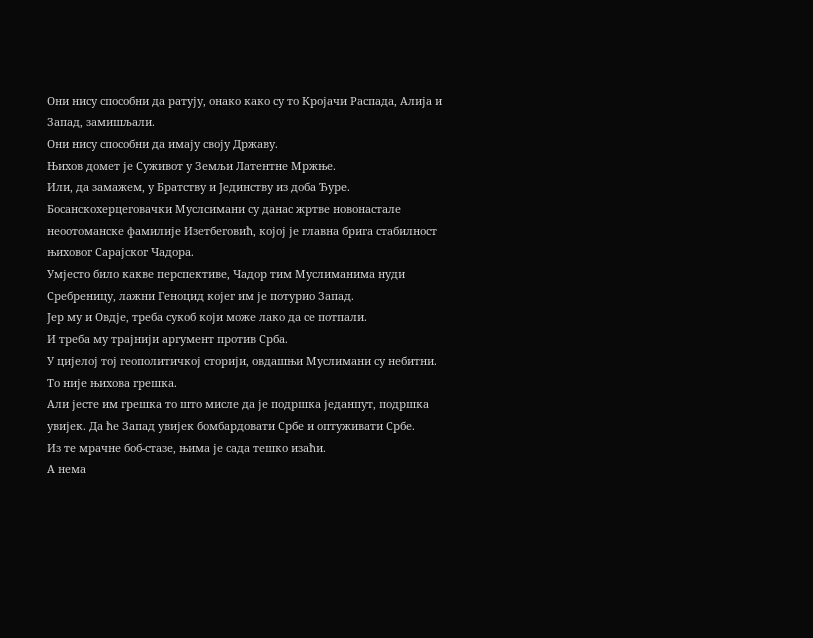Они нису способни да ратују, онако како су то Кројачи Распада, Алија и Запад, замишљали.
Они нису способни да имају своју Државу.
Њихов домет је Суживот у Земљи Латентне Мржње.
Или, да замажем, у Братству и Јединству из доба Ђуре.
Босанскохерцеговачки Муслсимани су данас жртве новонастале неоотоманске фамилије Изетбеговић, којој је главна брига стабилност њиховог Сарајског Чадора.
Умјесто било какве перспективе, Чадор тим Муслиманима нуди Сребреницу, лажни Геноцид којег им је потурио Запад.
Јер му и Овдје, треба сукоб који може лако да се потпали.
И треба му трајнији аргумент против Срба.
У цијелој тој геополитичкој сторији, овдашњи Муслимани су небитни.
То није њихова грешка.
Али јесте им грешка то што мисле да је подршка једанпут, подршка увијек. Да ће Запад увијек бомбардовати Србе и оптуживати Србе.
Из те мрачне боб-стазе, њима је сада тешко изаћи.
А нема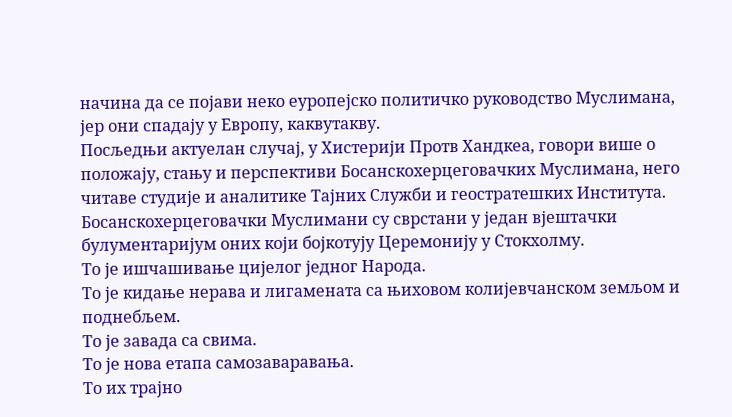начина да се појави неко еуропејско политичко руководство Муслимана, јер они спадају у Европу, каквутакву.
Посљедњи актуелан случај, у Хистерији Протв Хандкеа, говори више о положају, стању и перспективи Босанскохерцеговачких Муслимана, него читаве студије и аналитике Тајних Служби и геостратешких Института.
Босанскохерцеговачки Муслимани су сврстани у један вјештачки булументаријум оних који бојкотују Церемонију у Стокхолму.
То је ишчашивање цијелог једног Народа.
То је кидање нерава и лигамената са њиховом колијевчанском земљом и поднебљем.
То је завада са свима.
То је нова етапа самозаваравања.
То их трајно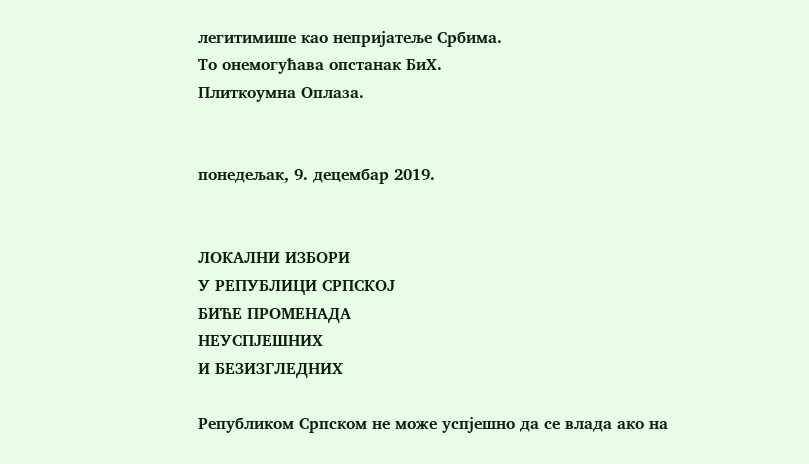легитимише као непријатеље Србима.
То онемогућава опстанак БиХ.
Плиткоумна Оплаза.


понедељак, 9. децембар 2019.


ЛОКАЛНИ ИЗБОРИ
У РЕПУБЛИЦИ СРПСКОЈ
БИЋЕ ПРОМЕНАДА
НЕУСПЈЕШНИХ
И БЕЗИЗГЛЕДНИХ

Републиком Српском не може успјешно да се влада ако на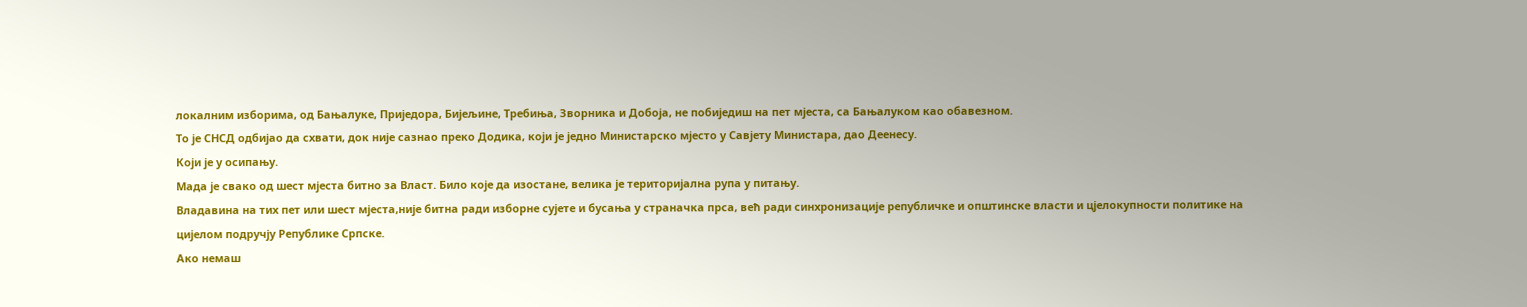локалним изборима, од Бањалуке, Приједора, Бијељине, Требиња, Зворника и Добоја, не побиједиш на пет мјеста, са Бањалуком као обавезном.
То је СНСД одбијао да схвати, док није сазнао преко Додика, који је једно Министарско мјесто у Савјету Министара, дао Деенесу.
Који је у осипању.
Мада је свако од шест мјеста битно за Власт. Било које да изостане, велика је територијална рупа у питању.
Владавина на тих пет или шест мјеста,није битна ради изборне сујете и бусања у страначка прса, већ ради синхронизације републичке и општинске власти и цјелокупности политике на цијелом подручју Републике Српске.
Ако немаш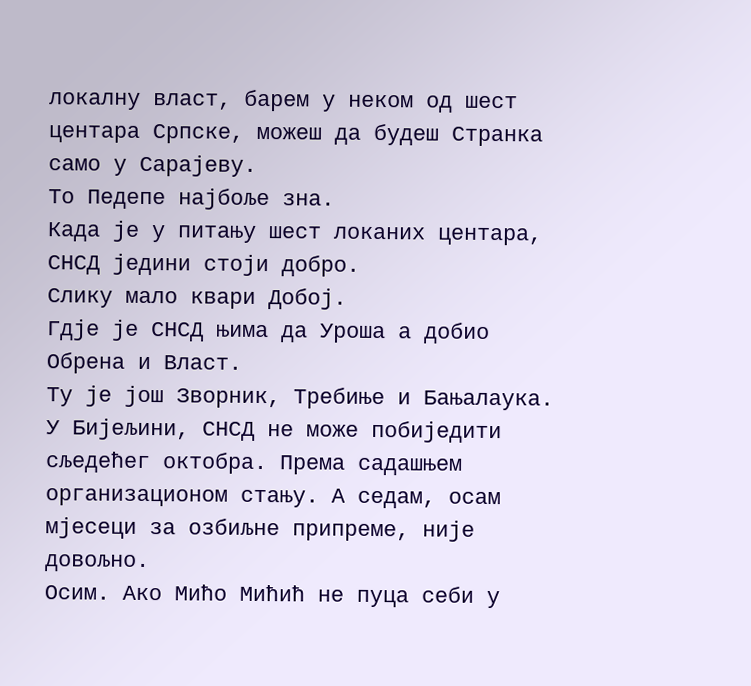локалну власт, барем у неком од шест центара Српске, можеш да будеш Странка само у Сарајеву.
То Педепе најбоље зна.
Када је у питању шест локаних центара, СНСД једини стоји добро.
Слику мало квари Добој.
Гдје је СНСД њима да Уроша а добио Обрена и Власт.
Ту је још Зворник, Требиње и Бањалаука.
У Бијељини, СНСД не може побиједити сљедећег октобра. Према садашњем организационом стању. А седам, осам мјесеци за озбиљне припреме, није довољно.
Осим. Ако Мићо Мићић не пуца себи у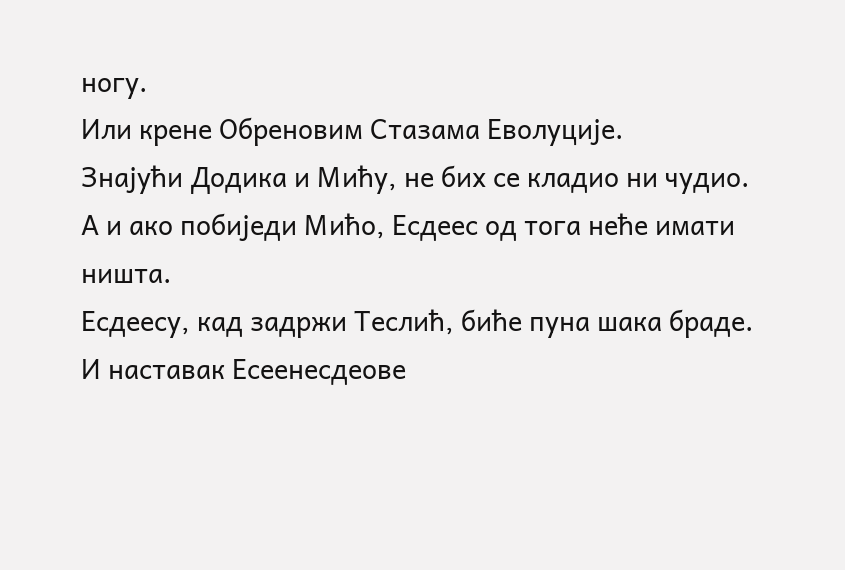ногу.
Или крене Обреновим Стазама Еволуције.
Знајући Додика и Мићу, не бих се кладио ни чудио.
А и ако побиједи Мићо, Есдеес од тога неће имати ништа.
Есдеесу, кад задржи Теслић, биће пуна шака браде.
И наставак Есеенесдеове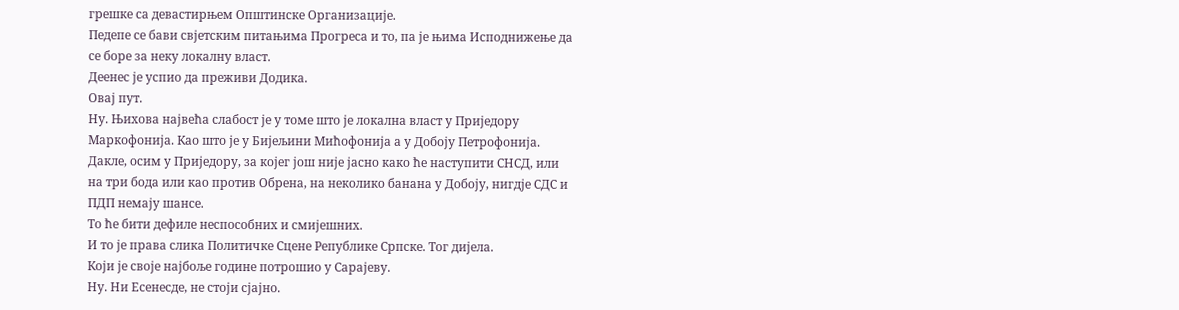грешке са девастирњем Општинске Организације.
Педепе се бави свјетским питањима Прогреса и то, па је њима Исподнижење да се боре за неку локалну власт.
Деенес је успио да преживи Додика.
Овај пут.
Ну. Њихова највећа слабост је у томе што је локална власт у Приједору Маркофонија. Као што је у Бијељини Мићофонија а у Добоју Петрофонија.
Дакле, осим у Приједору, за којег још није јасно како ће наступити СНСД, или на три бода или као против Обрена, на неколико банана у Добоју, нигдје СДС и ПДП немају шансе.
То ће бити дефиле неспособних и смијешних.
И то је права слика Политичке Сцене Републике Српске. Тог дијела.
Који је своје најбоље године потрошио у Сарајеву.
Ну. Ни Есенесде, не стоји сјајно.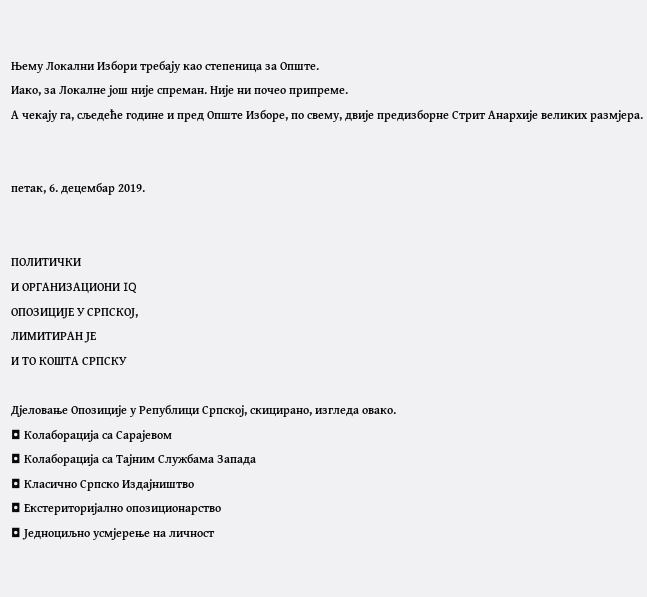Њему Локални Избори требају као степеница за Опште.
Иако, за Локалне још није спреман. Није ни почео припреме.
А чекају га, сљедеће године и пред Опште Изборе, по свему, двије предизборне Стрит Анархије великих размјера.


петак, 6. децембар 2019.


ПОЛИТИЧКИ
И ОРГАНИЗАЦИОНИ IQ
ОПОЗИЦИЈЕ У СРПСКОЈ,
ЛИМИТИРАН ЈЕ
И ТО КОШТА СРПСКУ

Дјеловање Опозиције у Републици Српској, скицирано, изгледа овако.
◘ Колаборација са Сарајевом
◘ Колаборација са Тајним Службама Запада
◘ Класично Српско Издајништво
◘ Екстериторијално опозиционарство
◘ Једноциљно усмјерење на личност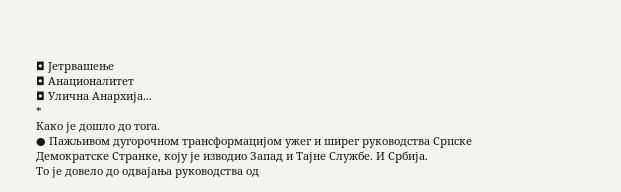◘ Јетрвашење
◘ Анационалитет
◘ Улична Анархија...
*
Како је дошло до тога.
● Пажљивом дугорочном трансформацијом ужег и ширег руководства Српске Демократске Странке, коју је изводио Запад и Тајне Службе. И Србија.
То је довело до одвајања руководства од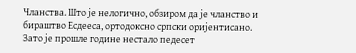Чланства. Што је нелогично, обзиром да је чланство и бираштво Есдееса, ортодоксно српски оријентисано. Зато је прошле године нестало педесет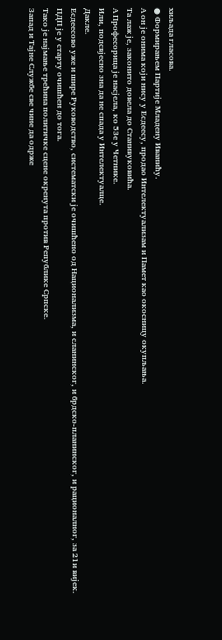хиљада гласова.
● Формирањем Партије Младену Иванићу.
А он је онима који нису у Есдеесу, продао Интелектуализам и Памет као окосницу окупљања.
Та лаж је, законито довела до Станивуковића.
А Професорица је насјела, ко 53е у Четнике.
Или, подсвјесно зна да не спада у Интелектуалце.
Дакле.
Есдеесово уже и шире Руководство, систематски је очишћено од Национализма, и сланинског, и брдско-планинског, и рационалног, за 21и вијек.
ПДП је у старту очишћен до тога.
Тако је најмање трећина политичке сцене окренута против Републике Српске.
Запад и Тајне Службе све чине да одрже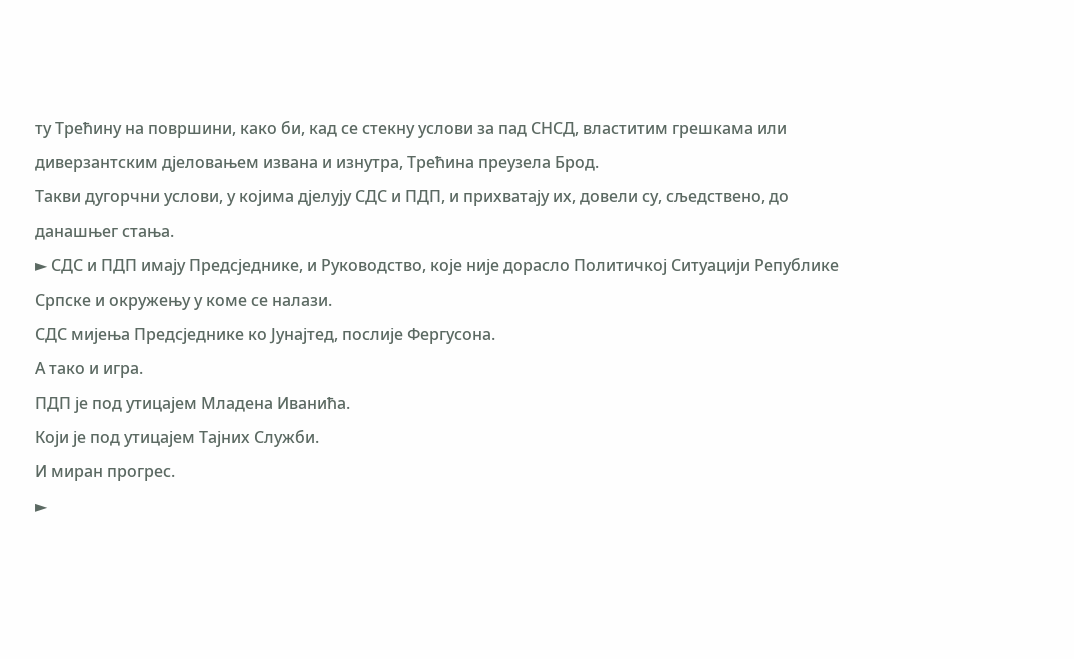ту Трећину на површини, како би, кад се стекну услови за пад СНСД, властитим грешкама или диверзантским дјеловањем извана и изнутра, Трећина преузела Брод.
Такви дугорчни услови, у којима дјелују СДС и ПДП, и прихватају их, довели су, сљедствено, до данашњег стања.
► СДС и ПДП имају Предсједнике, и Руководство, које није дорасло Политичкој Ситуацији Републике Српске и окружењу у коме се налази.
СДС мијења Предсједнике ко Јунајтед, послије Фергусона.
А тако и игра.
ПДП је под утицајем Младена Иванића.
Који је под утицајем Тајних Служби.
И миран прогрес.
►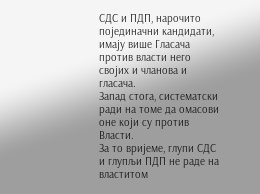СДС и ПДП, нарочито појединачни кандидати, имају више Гласача против власти него својих и чланова и гласача.
Запад стога, систематски ради на томе да омасови оне који су против Власти.
За то вријеме, глупи СДС и глупљи ПДП не раде на властитом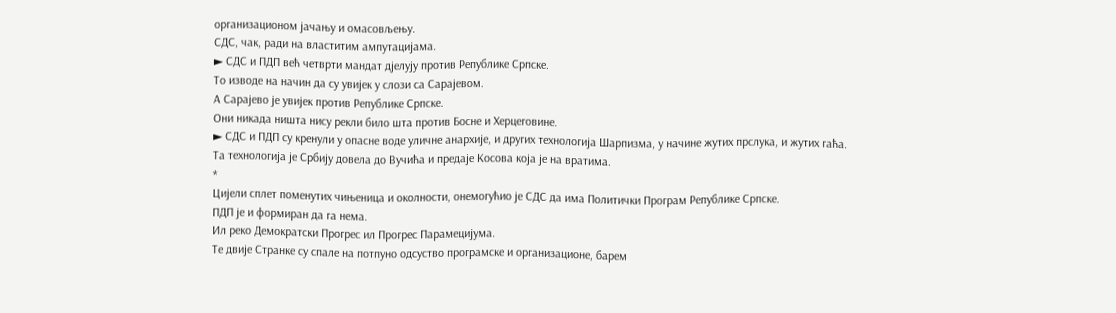организационом јачању и омасовљењу.
СДС, чак, ради на властитим ампутацијама.
► СДС и ПДП већ четврти мандат дјелују против Републике Српске.
То изводе на начин да су увијек у слози са Сарајевом.
А Сарајево је увијек против Републике Српске.
Они никада ништа нису рекли било шта против Босне и Херцеговине.
► СДС и ПДП су кренули у опасне воде уличне анархије, и других технологија Шарпизма, у начине жутих прслука, и жутих гаћа.
Та технологија је Србију довела до Вучића и предаје Косова која је на вратима.
*
Цијели сплет поменутих чињеница и околности, онемогућио је СДС да има Политички Програм Републике Српске.
ПДП је и формиран да га нема.
Ил реко Демократски Прогрес ил Прогрес Парамецијума.
Те двије Странке су спале на потпуно одсуство програмске и организационе, барем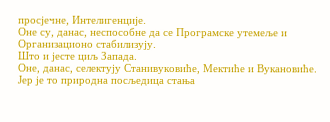просјечне, Интелигенције.
Оне су, данас, неспособне да се Програмске утемеље и Организационо стабилизују.
Што и јесте циљ Запада.
Оне, данас, селектују Станивуковиће, Мектиће и Вукановиће.
Јер је то природна посљедица стања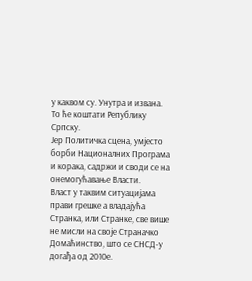у каквом су. Унутра и извана.
То ће коштати Републику Српску.
Јер Политичка сцена, умјесто борби Националних Програма и корака, садржи и своди се на онемогућавање Власти.
Власт у таквим ситуацијама прави грешке а владајућа Странка, или Странке, све више не мисли на своје Страначко Домаћинство, што се СНСД-у догађа од 2010е.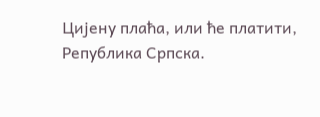Цијену плаћа, или ће платити, Република Српска.